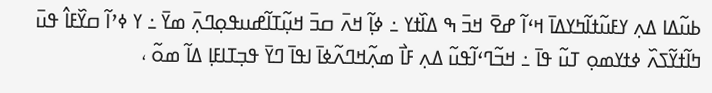ߕߎ߬ߡߊ ߡߍ߲ ߌߓߎ߬ߙߊ߬ߤߌߡߊ߫ ߞߵߊ߬ ߝߐ߫ ߞߏ߫ ߒ ߡߊ߰ߙߌ ߸ ߦߊ߲߬ ߞߍ߫ ߛߏ߫ ߞߎ߲߬ߠߊ߬ߝߎߟߋ߲ߣߍ߲߫ ߘߌ߫ ߸ ߌ ߦߴߊ߬ ߛߌ߰ߓߊ߮ ߟߎ߫ ߤߊ߬ߙߌ߬ߖߍ߰ ߦߙߌߘߋ߲ ߠߎ߬ ߟߊ߫ ߸ ߞߏ߬ߣߵߊ߬ߟߎ߬ ߡߍ߲ ߓߊ߯ ߘߍ߲߬ߞߣߍ߬ߦߊ߫ ߊߟߊ߫ ߣߌ߫ ߟߏ߲ߠߊߓߊ߲ ߡߊ߬ ߘߋ߬ ،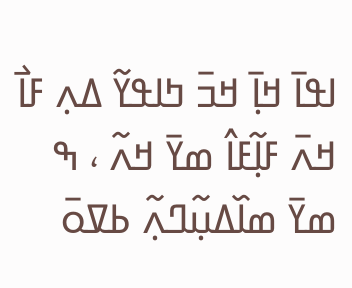ߊߟߊ߫ ߞߊ߲߫ ߞߏ߫ ߤߊߟߌ߬ ߡߍ߲ ߓߊ߯ ߞߍ߫ ߓߊ߲߬ߓߊ߮ ߘߌ߫ ߞߍ߬ ، ߒ ߘߌ߫ ߘߊ߰ߡߎ߲߬ߣߍ߲߬ ߕߜߋ߫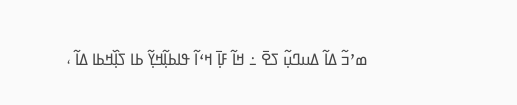ߘߴߏ߬ ߡߊ߬ ߡߎߣߎ߲߬ ߖߐ߫ ߸ ߞߊ߬ ߓߊ߲߫ ߞߵߊ߬ ߟߊߕߊ߲߬ߞߌ߲߬ ߕߊ ߖߊ߲߰ߞߕߊ ߡߊ߬ ،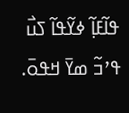ߟߊ߬ߓߊ߲߬ ߦߌ߬ߟߊ߬ ߖߎ߯ ߟߴߏ߬ ߘߌ߫ ߞߟߋ߫.